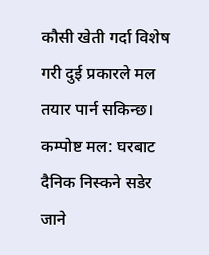कौसी खेती गर्दा विशेष गरी दुई प्रकारले मल तयार पार्न सकिन्छ।
कम्पोष्ट मल: घरबाट दैनिक निस्कने सडेर जाने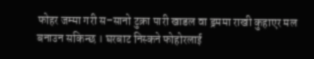फोहर जम्मा गरी स–सानो टुक्रा पारी खाडल वा ड्रममा राखी कुहाएर मल बनाउन सकिन्छ । घरबाट निस्कने फोहोरलाई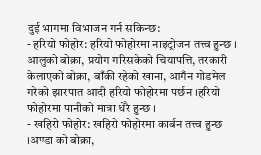दुई भागमा विभाजन गर्न सकिन्छ:
- हरियो फोहोर: हरियो फोहोरमा नाइट्रोजन तत्त्व हुन्छ । आलुको बोक्रा, प्रयोग गरिसकेको चियापत्ति, तरकारी केलाएको बोक्रा, बाँकी रहेको खाना, आगँन गोडमेल गरेको झारपात आदी हरियो फोहोरमा पर्छन ।हरियो फोहोरमा पानीको मात्रा धेरै हुन्छ ।
- खहिरो फोहोर: खहिरो फोहोरमा कार्बन तत्त्व हुन्छ ।अण्डा को बोक्रा,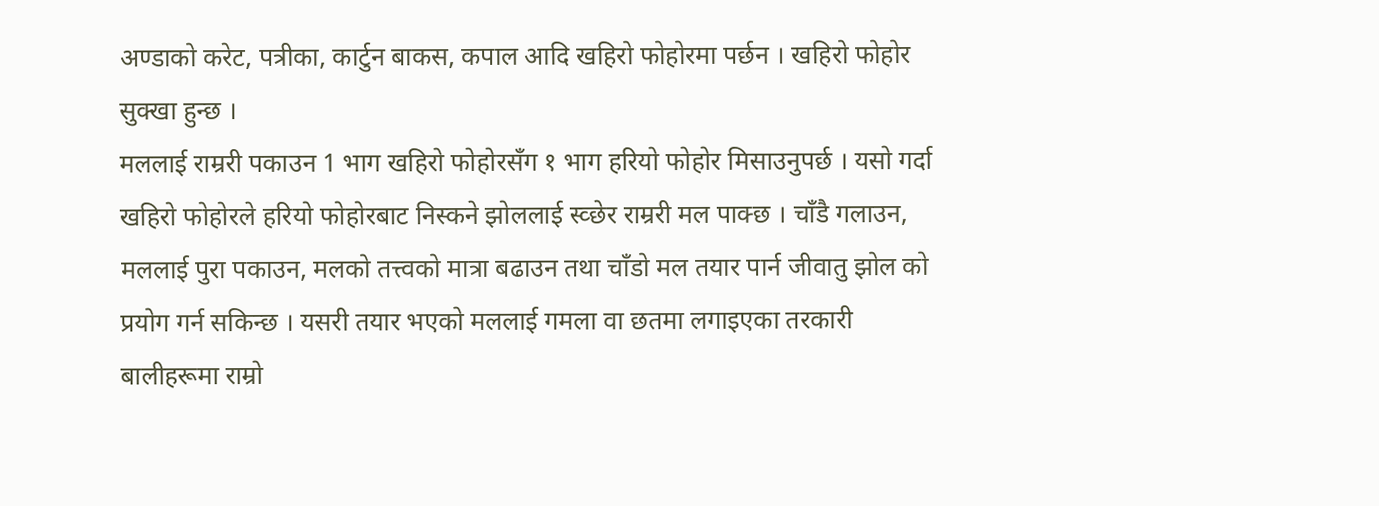अण्डाको करेट, पत्रीका, कार्टुन बाकस, कपाल आदि खहिरो फोहोरमा पर्छन । खहिरो फोहोर सुक्खा हुन्छ ।
मललाई राम्ररी पकाउन 1 भाग खहिरो फोहोरसँग १ भाग हरियो फोहोर मिसाउनुपर्छ । यसो गर्दा खहिरो फोहोरले हरियो फोहोरबाट निस्कने झोललाई स्व्छेर राम्ररी मल पाक्छ । चाँडै गलाउन, मललाई पुरा पकाउन, मलको तत्त्वको मात्रा बढाउन तथा चाँडो मल तयार पार्न जीवातु झोल को प्रयोग गर्न सकिन्छ । यसरी तयार भएको मललाई गमला वा छतमा लगाइएका तरकारी बालीहरूमा राम्रो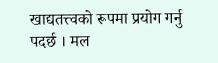खाद्यतत्त्वको रूपमा प्रयोग गर्नु पदर्छ । मल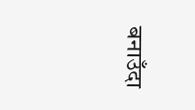बनाउँदा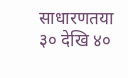साधारणतया ३० देखि ४०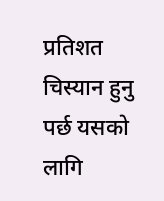प्रतिशत चिस्यान हुनु पर्छ यसको लागि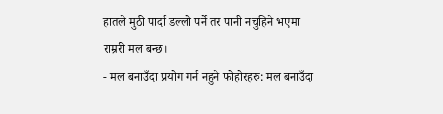हातले मुठी पार्दा डल्लो पर्ने तर पानी नचुहिने भएमा राम्ररी मल बन्छ।
- मल बनाउँदा प्रयोग गर्न नहुने फोहोरहरु: मल बनाउँदा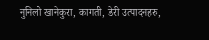नुनिलो खानेकुरा, कागती, डेरी उत्पादनहरु,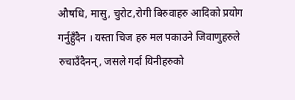औषधि, मासु, चुरोट,रोगी बिरुवाहरु आदिको प्रयोग गर्नुहुँदैन । यस्ता चिज हरु मल पकाउने जिवाणुहरुले रुचाउँदैनन्, जसले गर्दा यिनीहरुको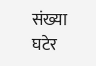संख्या घटेर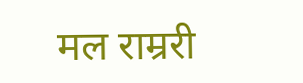मल राम्ररी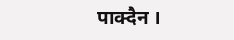पाक्दैन ।